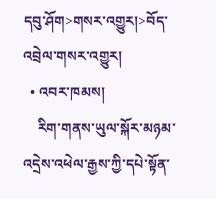དབུ་ཤོག>གསར་འགྱུར།>བོད་འབྲེལ་གསར་འགྱུར།
  • འབར་ཁམས།
    རིག་གནས་ཡུལ་སྐོར་མཉམ་འདྲེས་འཕེལ་རྒྱས་ཀྱི་དཔེ་སྟོན་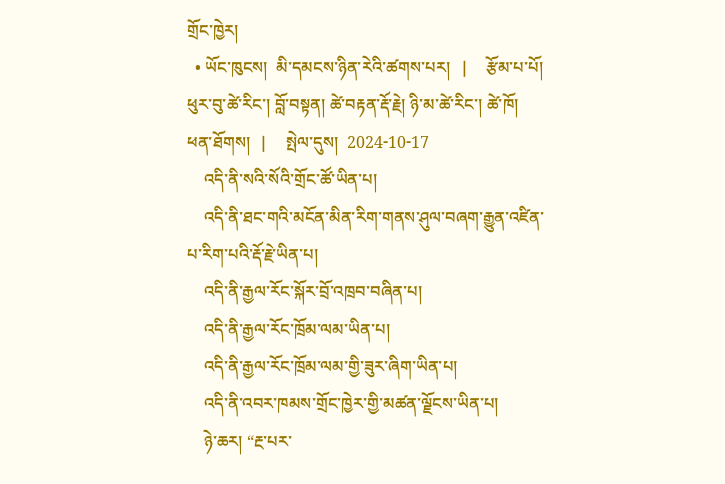གྲོང་ཁྱེར།
  • ཡོང་ཁུངས།  མི་དམངས་ཉིན་རེའི་ཚགས་པར།   |     རྩོམ་པ་པོ།  ཕུར་བུ་ཚེ་རིང་། བློ་བསྟན། ཚེ་བརྟན་རྡོ་རྗེ། ཉི་མ་ཚེ་རིང་། ཚེ་ཁོ། ཕན་ཐོགས།   |     སྤེལ་དུས།  2024-10-17
    འདི་ནི་སའི་སོའི་གྲོང་ཚོ་ཡིན་པ།
    འདི་ནི་ཐང་གའི་མངོན་མིན་རིག་གནས་ཤུལ་བཞག་རྒྱུན་འཛིན་པ་རིག་པའི་རྡོ་རྗེ་ཡིན་པ།
    འདི་ནི་རྒྱལ་རོང་སྐོར་བྲོ་འཁྲབ་བཞིན་པ།
    འདི་ནི་རྒྱལ་རོང་ཁྲོམ་ལམ་ཡིན་པ།
    འདི་ནི་རྒྱལ་རོང་ཁྲོམ་ལམ་གྱི་ཟུར་ཞིག་ཡིན་པ།
    འདི་ནི་འབར་ཁམས་གྲོང་ཁྱེར་གྱི་མཚན་ལྗོངས་ཡིན་པ།
    ཉེ་ཆར། “རྔ་པར་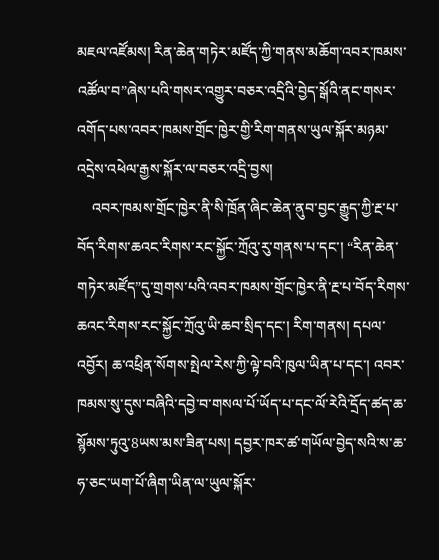མཇལ་འཛོམས། རིན་ཆེན་གཏེར་མཛོད་ཀྱི་གནས་མཆོག་འབར་ཁམས་འཚོལ་བ”ཞེས་པའི་གསར་འགྱུར་བཅར་འདྲིའི་བྱེད་སྒོའི་ནང་གསར་འགོད་པས་འབར་ཁམས་གྲོང་ཁྱེར་གྱི་རིག་གནས་ཡུལ་སྐོར་མཉམ་འདྲེས་འཕེལ་རྒྱས་སྐོར་ལ་བཅར་འདྲི་བྱས།
    འབར་ཁམས་གྲོང་ཁྱེར་ནི་སི་ཁྲོན་ཞིང་ཆེན་ནུབ་བྱང་རྒྱུད་ཀྱི་རྔ་པ་བོད་རིགས་ཆའང་རིགས་རང་སྐྱོང་ཀྲོའུ་རུ་གནས་པ་དང་། “རིན་ཆེན་གཏེར་མཛོད”དུ་གྲགས་པའི་འབར་ཁམས་གྲོང་ཁྱེར་ནི་རྔ་པ་བོད་རིགས་ཆའང་རིགས་རང་སྐྱོང་ཀྲོའུ་ཡི་ཆབ་སྲིད་དང་། རིག་གནས། དཔལ་འབྱོར། ཆ་འཕྲིན་སོགས་སྤེལ་རེས་ཀྱི་ལྟེ་བའི་ཁུལ་ཡིན་པ་དང་། འབར་ཁམས་སུ་དུས་བཞིའི་དབྱེ་བ་གསལ་པོ་ཡོད་པ་དང་ལོ་རེའི་དྲོད་ཚད་ཆ་སྙོམས་ཏུའུ་8ཡས་མས་ཟིན་པས། དབྱར་ཁར་ཚ་གཡོལ་བྱེད་སའི་ས་ཆ་ཧ་ཅང་ཡག་པོ་ཞིག་ཡིན་ལ་ཡུལ་སྐོར་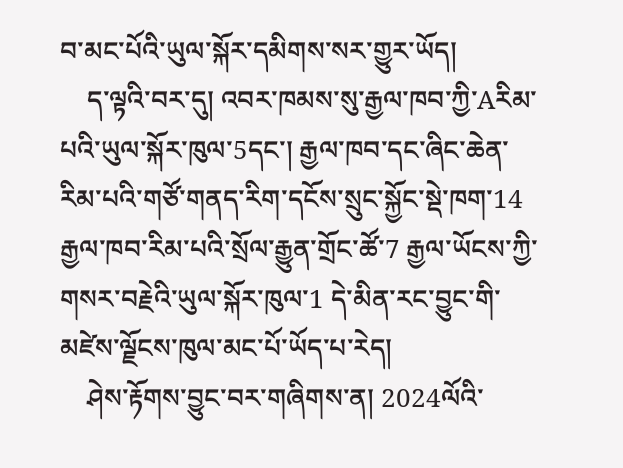བ་མང་པོའི་ཡུལ་སྐོར་དམིགས་སར་གྱུར་ཡོད།
    ད་ལྟའི་བར་དུ། འབར་ཁམས་སུ་རྒྱལ་ཁབ་ཀྱི་Aརིམ་པའི་ཡུལ་སྐོར་ཁུལ་5དང་། རྒྱལ་ཁབ་དང་ཞིང་ཆེན་རིམ་པའི་གཙོ་གནད་རིག་དངོས་སྲུང་སྐྱོང་སྡེ་ཁག་14 རྒྱལ་ཁབ་རིམ་པའི་སྲོལ་རྒྱུན་གྲོང་ཚོ་7 རྒྱལ་ཡོངས་ཀྱི་གསར་བརྗེའི་ཡུལ་སྐོར་ཁུལ་1 དེ་མིན་རང་བྱུང་གི་མཛེས་ལྗོངས་ཁུལ་མང་པོ་ཡོད་པ་རེད།
    ཤེས་རྟོགས་བྱུང་བར་གཞིགས་ན། 2024ལོའི་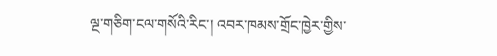ལྔ་གཅིག་ངལ་གསོའི་རིང་། འབར་ཁམས་གྲོང་ཁྱེར་གྱིས་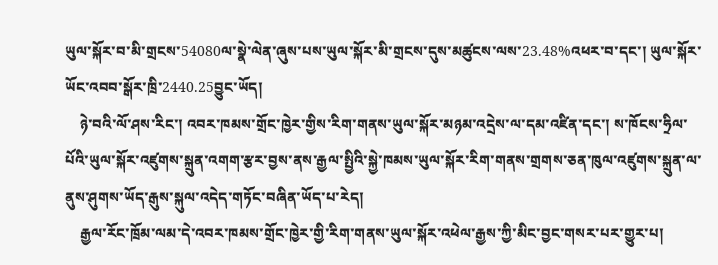ཡུལ་སྐོར་བ་མི་གྲངས་54080ལ་སྣེ་ལེན་ཞུས་པས་ཡུལ་སྐོར་མི་གྲངས་དུས་མཚུངས་ལས་23.48%འཕར་བ་དང་། ཡུལ་སྐོར་ཡོང་འབབ་སྒོར་ཁྲི་2440.25བྱུང་ཡོད།
    ཉེ་བའི་ལོ་ཤས་རིང་། འབར་ཁམས་གྲོང་ཁྱེར་གྱིས་རིག་གནས་ཡུལ་སྐོར་མཉམ་འདྲེས་ལ་དམ་འཛིན་དང་། ས་ཁོངས་ཧྲིལ་པོའི་ཡུལ་སྐོར་འཛུགས་སྐྲུན་འགག་རྩར་བྱས་ནས་རྒྱལ་སྤྱིའི་སྐྱེ་ཁམས་ཡུལ་སྐོར་རིག་གནས་གྲགས་ཅན་ཁུལ་འཛུགས་སྐྲུན་ལ་ནུས་ཤུགས་ཡོད་རྒུས་སྐུལ་འདེད་གཏོང་བཞིན་ཡོད་པ་རེད།
    རྒྱལ་རོང་ཁྲོམ་ལམ་དེ་འབར་ཁམས་གྲོང་ཁྱེར་གྱི་རིག་གནས་ཡུལ་སྐོར་འཕེལ་རྒྱས་ཀྱི་མིང་བྱང་གསར་པར་གྱུར་པ།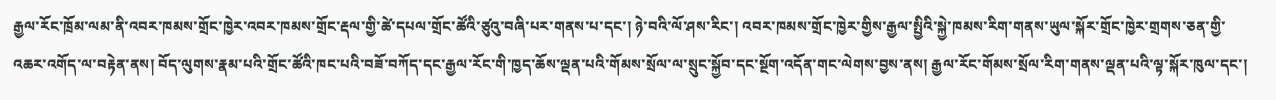རྒྱལ་རོང་ཁྲོམ་ལམ་ནི་འབར་ཁམས་གྲོང་ཁྱེར་འབར་ཁམས་གྲོང་རྡལ་གྱི་ཚེ་དཔལ་གྲོང་ཚོའི་ཙུའུ་བཞི་པར་གནས་པ་དང་། ཉེ་བའི་ལོ་ཤས་རིང་། འབར་ཁམས་གྲོང་ཁྱེར་གྱིས་རྒྱལ་སྤྱིའི་སྐྱེ་ཁམས་རིག་གནས་ཡུལ་སྐོར་གྲོང་ཁྱེར་གྲགས་ཅན་གྱི་འཆར་འགོད་ལ་བརྟེན་ནས། བོད་ལུགས་རྣམ་པའི་གྲོང་ཚོའི་ཁང་པའི་བཟོ་བཀོད་དང་རྒྱལ་རོང་གི་ཁྱད་ཆོས་ལྡན་པའི་གོམས་སྲོལ་ལ་སྲུང་སྐྱོབ་དང་སྔོག་འདོན་གང་ལེགས་བྱས་ནས། རྒྱལ་རོང་གོམས་སྲོལ་རིག་གནས་ལྡན་པའི་ལྟ་སྐོར་ཁུལ་དང་།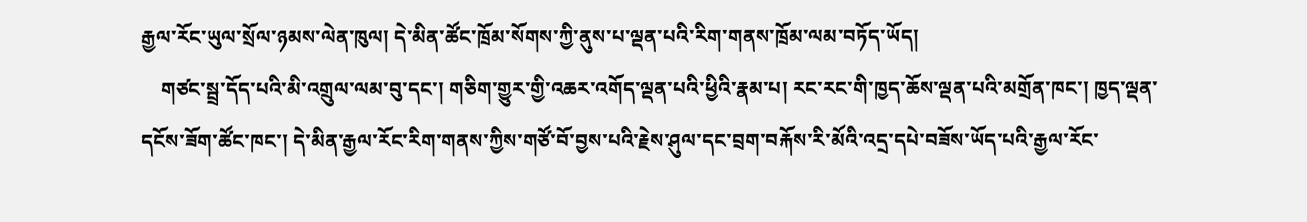རྒྱལ་རོང་ཡུལ་སྲོལ་ཉམས་ལེན་ཁུལ། དེ་མིན་ཚོང་ཁྲོམ་སོགས་ཀྱི་ནུས་པ་ལྡན་པའི་རིག་གནས་ཁྲོམ་ལམ་བཏོད་ཡོད།
    གཙང་སྦྲ་དོད་པའི་མི་འགྲུལ་ལམ་བུ་དང་། གཅིག་གྱུར་གྱི་འཆར་འགོད་ལྡན་པའི་ཕྱིའི་རྣམ་པ། རང་རང་གི་ཁྱད་ཆོས་ལྡན་པའི་མགྲོན་ཁང་། ཁྱད་ལྡན་དངོས་ཟོག་ཚོང་ཁང་། དེ་མིན་རྒྱལ་རོང་རིག་གནས་ཀྱིས་གཙོ་བོ་བྱས་པའི་རྗེས་ཤུལ་དང་བྲག་བརྐོས་རི་མོའི་འདྲ་དཔེ་བཟོས་ཡོད་པའི་རྒྱལ་རོང་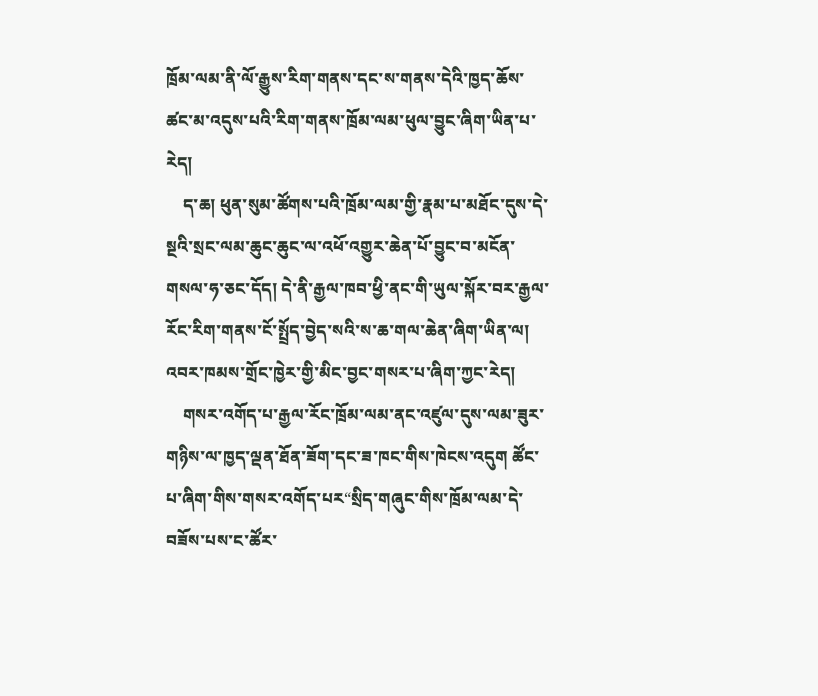ཁྲོམ་ལམ་ནི་ལོ་རྒྱུས་རིག་གནས་དང་ས་གནས་དེའི་ཁྱད་ཆོས་ཚང་མ་འདུས་པའི་རིག་གནས་ཁྲོམ་ལམ་ཕུལ་བྱུང་ཞིག་ཡིན་པ་རེད།
    ད་ཆ། ཕུན་སུམ་ཚོགས་པའི་ཁྲོམ་ལམ་གྱི་རྣམ་པ་མཐོང་དུས་དེ་སྔའི་སྲང་ལམ་ཆུང་ཆུང་ལ་འཕོ་འགྱུར་ཆེན་པོ་བྱུང་བ་མངོན་གསལ་ཧ་ཅང་དོད། དེ་ནི་རྒྱལ་ཁབ་ཕྱི་ནང་གི་ཡུལ་སྐོར་བར་རྒྱལ་རོང་རིག་གནས་ངོ་སྤྲོད་བྱེད་སའི་ས་ཆ་གལ་ཆེན་ཞིག་ཡིན་ལ། འབར་ཁམས་གྲོང་ཁྱེར་གྱི་མིང་བྱང་གསར་པ་ཞིག་ཀྱང་རེད།
    གསར་འགོད་པ་རྒྱལ་རོང་ཁྲོམ་ལམ་ནང་འཛུལ་དུས་ལམ་ཟུར་གཉིས་ལ་ཁྱད་ལྡན་ཐོན་ཟོག་དང་ཟ་ཁང་གིས་ཁེངས་འདུག ཚོང་པ་ཞིག་གིས་གསར་འགོད་པར“སྲིད་གཞུང་གིས་ཁྲོམ་ལམ་དེ་བཟོས་པས་ང་ཚོར་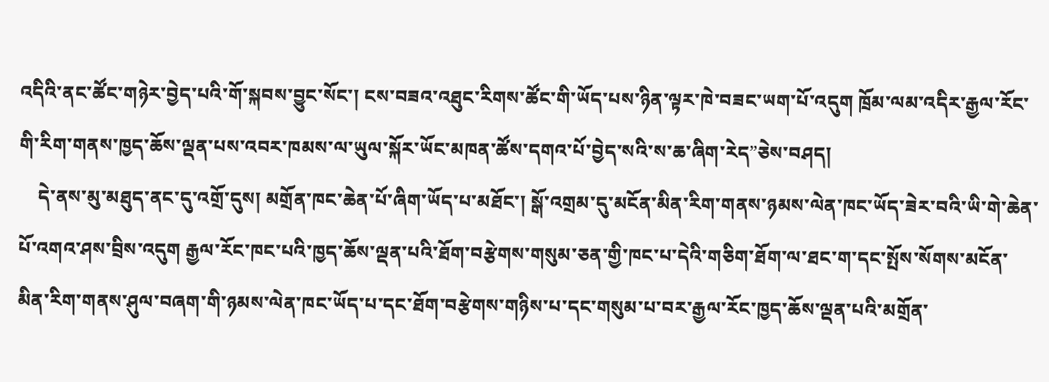འདིའི་ནང་ཚོང་གཉེར་བྱེད་པའི་གོ་སྐབས་བྱུང་སོང་། ངས་བཟའ་འཐུང་རིགས་ཚོང་གི་ཡོད་པས་ཉིན་ལྟར་ཁེ་བཟང་ཡག་པོ་འདུག ཁྲོམ་ལམ་འདིར་རྒྱལ་རོང་གི་རིག་གནས་ཁྱད་ཆོས་ལྡན་པས་འབར་ཁམས་ལ་ཡུལ་སྐོར་ཡོང་མཁན་ཚོས་དགའ་པོ་བྱེད་སའི་ས་ཆ་ཞིག་རེད”ཅེས་བཤད།
    དེ་ནས་མུ་མཐུད་ནང་དུ་འགྲོ་དུས། མགྲོན་ཁང་ཆེན་པོ་ཞིག་ཡོད་པ་མཐོང་། སྒོ་འགྲམ་དུ་མངོན་མིན་རིག་གནས་ཉམས་ལེན་ཁང་ཡོད་ཟེར་བའི་ཡི་གེ་ཆེན་པོ་འགའ་ཤས་བྲིས་འདུག རྒྱལ་རོང་ཁང་པའི་ཁྱད་ཆོས་ལྡན་པའི་ཐོག་བརྩེགས་གསུམ་ཅན་གྱི་ཁང་པ་དེའི་གཅིག་ཐོག་ལ་ཐང་ག་དང་སྤོས་སོགས་མངོན་མིན་རིག་གནས་ཤུལ་བཞག་གི་ཉམས་ལེན་ཁང་ཡོད་པ་དང་ཐོག་བརྩེགས་གཉིས་པ་དང་གསུམ་པ་བར་རྒྱལ་རོང་ཁྱད་ཆོས་ལྡན་པའི་མགྲོན་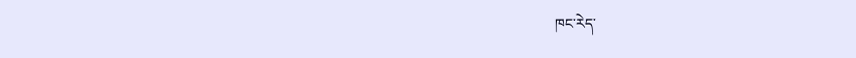ཁང་རེད་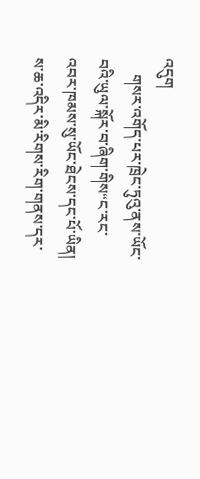འདུག
    གསར་འགོད་པར་ཁྲེང་ཏུའུ་ནས་ཡོང་བའི་ཡུལ་སྐོར་བ་ཞིག་གིས“ང་རང་འབར་ཁམས་སུ་ཡོང་ཐེངས་དང་པོ་ཡིན། ས་ཆ་འདིར་མི་རིགས་རིག་གནས་དར་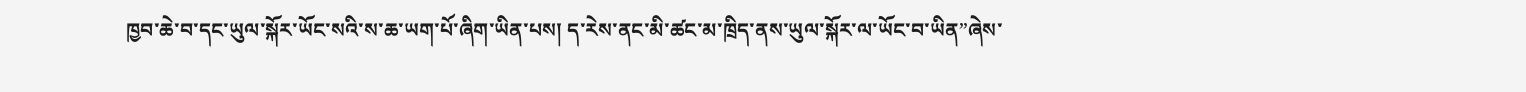ཁྱབ་ཆེ་བ་དང་ཡུལ་སྐོར་ཡོང་སའི་ས་ཆ་ཡག་པོ་ཞིག་ཡིན་པས། ད་རེས་ནང་མི་ཚང་མ་ཁྲིད་ནས་ཡུལ་སྐོར་ལ་ཡོང་བ་ཡིན”ཞེས་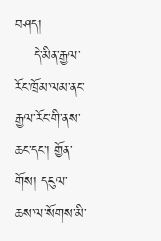བཤད།
    དེ་མིན་རྒྱལ་རོང་ཁྲོམ་ལམ་ནང་རྒྱལ་རོང་གི་ནས་ཆང་དང་། གྱོན་གོས། དངུལ་ཆས་ལ་སོགས་མི་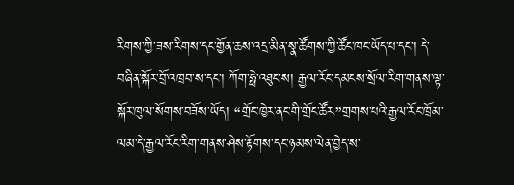རིགས་ཀྱི་ཟས་རིགས་དང་གྱོན་ཆས་འདྲ་མིན་སྣ་ཚོགས་ཀྱི་ཚོང་ཁང་ཡོད་པ་དང་། དེ་བཞིན་སྐོར་བྲོ་འཁྲབ་ས་དང་། ཀོག་ཧྥེ་འཐུང་ས། རྒྱལ་རོང་དམངས་སྲོལ་རིག་གནས་ལྟ་སྐོར་ཁུལ་སོགས་བཟོས་ཡོད། “གྲོང་ཁྱེར་ནང་གི་གྲོང་ཚོར”གྲགས་པའི་རྒྱལ་རོང་ཁྲོམ་ལམ་དེ་རྒྱལ་རོང་རིག་གནས་ཤེས་རྟོགས་དང་ཉམས་ལེན་བྱེད་ས་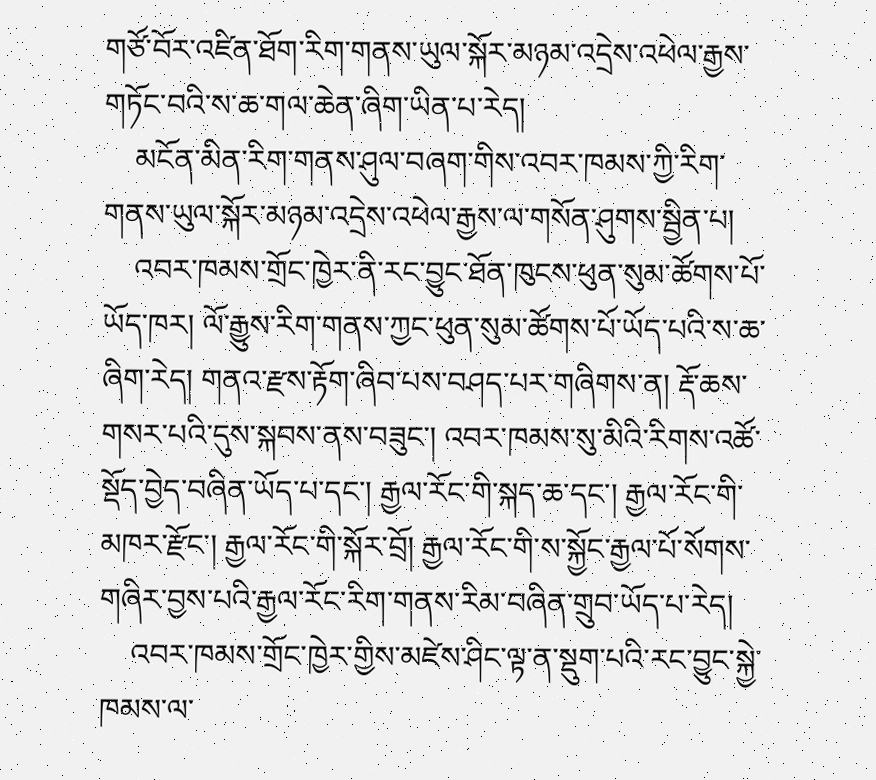གཙོ་བོར་འཛིན་ཐོག་རིག་གནས་ཡུལ་སྐོར་མཉམ་འདྲེས་འཕེལ་རྒྱས་གཏོང་བའི་ས་ཆ་གལ་ཆེན་ཞིག་ཡིན་པ་རེད།
    མངོན་མིན་རིག་གནས་ཤུལ་བཞག་གིས་འབར་ཁམས་ཀྱི་རིག་གནས་ཡུལ་སྐོར་མཉམ་འདྲེས་འཕེལ་རྒྱས་ལ་གསོན་ཤུགས་སྦྱིན་པ།
    འབར་ཁམས་གྲོང་ཁྱེར་ནི་རང་བྱུང་ཐོན་ཁུངས་ཕུན་སུམ་ཚོགས་པོ་ཡོད་ཁར། ལོ་རྒྱུས་རིག་གནས་ཀྱང་ཕུན་སུམ་ཚོགས་པོ་ཡོད་པའི་ས་ཆ་ཞིག་རེད། གནའ་རྫས་རྟོག་ཞིབ་པས་བཤད་པར་གཞིགས་ན། རྡོ་ཆས་གསར་པའི་དུས་སྐབས་ནས་བཟུང་། འབར་ཁམས་སུ་མིའི་རིགས་འཚོ་སྡོད་བྱེད་བཞིན་ཡོད་པ་དང་། རྒྱལ་རོང་གི་སྐད་ཆ་དང་། རྒྱལ་རོང་གི་མཁར་རྫོང་། རྒྱལ་རོང་གི་སྐོར་བྲོ། རྒྱལ་རོང་གི་ས་སྐྱོང་རྒྱལ་པོ་སོགས་གཞིར་བྱས་པའི་རྒྱལ་རོང་རིག་གནས་རིམ་བཞིན་གྲུབ་ཡོད་པ་རེད།
    འབར་ཁམས་གྲོང་ཁྱེར་གྱིས་མཛེས་ཤིང་ལྟ་ན་སྡུག་པའི་རང་བྱུང་སྐྱེ་ཁམས་ལ་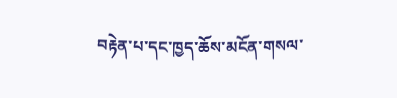བརྟེན་པ་དང་ཁྱད་ཆོས་མངོན་གསལ་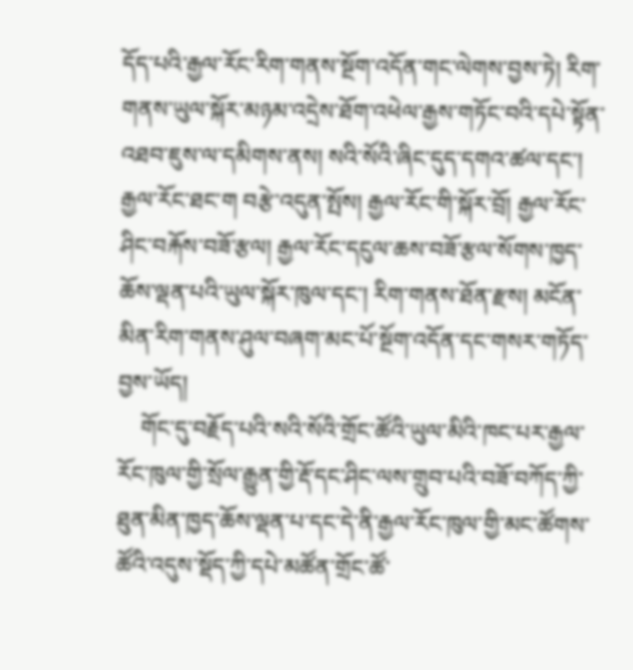དོད་པའི་རྒྱལ་རོང་རིག་གནས་སྔོག་འདོན་གང་ལེགས་བྱས་ཏེ། རིག་གནས་ཡུལ་སྐོར་མཉམ་འདྲེས་ཐོག་འཕེལ་རྒྱས་གཏོང་བའི་དཔེ་སྟོན་འཐབ་ཇུས་ལ་དམིགས་ནས། སའི་སོའི་ཞིང་དུད་དགའ་ཚལ་དང་། རྒྱལ་རོང་ཐང་ག བརྩེ་འདུན་སྤོས། རྒྱལ་རོང་གི་སྐོར་བྲོ། རྒྱལ་རོང་ཤིང་བརྐོས་བཟོ་རྩལ། རྒྱལ་རོང་དངུལ་ཆས་བཟོ་རྩལ་སོགས་ཁྱད་ཆོས་ལྡན་པའི་ཡུལ་སྐོར་ཁུལ་དང་། རིག་གནས་ཐོན་རྫས། མངོན་མིན་རིག་གནས་ཤུལ་བཞག་མང་པོ་སྔོག་འདོན་དང་གསར་གཏོད་བྱས་ཡོད།
    གོང་དུ་བརྗོད་པའི་སའི་སོའི་གྲོང་ཚོའི་ཡུལ་མིའི་ཁང་པར་རྒྱལ་རོང་ཁུལ་གྱི་སྲོལ་རྒྱུན་གྱི་རྡོ་དང་ཤིང་ལས་གྲུབ་པའི་བཟོ་བཀོད་ཀྱི་ཐུན་མིན་ཁྱད་ཆོས་ལྡན་པ་དང་དེ་ནི་རྒྱལ་རོང་ཁུལ་གྱི་མང་ཚོགས་ཚོའི་འདུས་སྡོད་ཀྱི་དཔེ་མཚོན་གྲོང་ཚོ་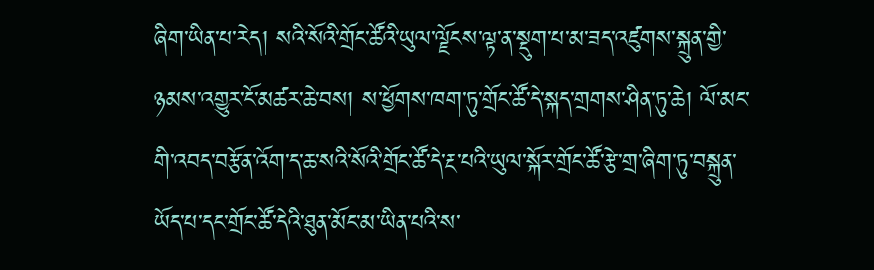ཞིག་ཡིན་པ་རེད། སའི་སོའི་གྲོང་ཚོའི་ཡུལ་ལྗོངས་ལྟ་ན་སྡུག་པ་མ་ཟད་འཛུགས་སྐྲུན་གྱི་ཉམས་འགྱུར་ངོ་མཚར་ཆེ་བས། ས་ཕྱོགས་ཁག་ཏུ་གྲོང་ཚོ་དེ་སྐད་གྲགས་ཤིན་ཏུ་ཆེ། ལོ་མང་གི་འབད་བརྩོན་འོག་ད་ཆ་སའི་སོའི་གྲོང་ཚོ་དེ་རྔ་པའི་ཡུལ་སྐོར་གྲོང་ཚོ་རྩེ་གྲ་ཞིག་ཏུ་བསྐྲུན་ཡོད་པ་དང་གྲོང་ཚོ་དེའི་ཐུན་མོང་མ་ཡིན་པའི་ས་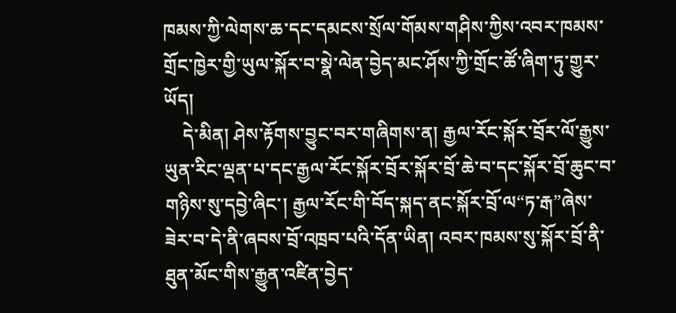ཁམས་ཀྱི་ལེགས་ཆ་དང་དམངས་སྲོལ་གོམས་གཤིས་ཀྱིས་འབར་ཁམས་གྲོང་ཁྱེར་གྱི་ཡུལ་སྐོར་བ་སྣེ་ལེན་བྱེད་མང་ཤོས་ཀྱི་གྲོང་ཚོ་ཞིག་ཏུ་གྱུར་ཡོད།
    དེ་མིན། ཤེས་རྟོགས་བྱུང་བར་གཞིགས་ན། རྒྱལ་རོང་སྐོར་བྲོར་ལོ་རྒྱུས་ཡུན་རིང་ལྡན་པ་དང་རྒྱལ་རོང་སྐོར་བྲོར་སྐོར་བྲོ་ཆེ་བ་དང་སྐོར་བྲོ་ཆུང་བ་གཉིས་སུ་དབྱེ་ཞིང་། རྒྱལ་རོང་གི་བོད་སྐད་ནང་སྐོར་བྲོ་ལ“ཏ་རྒ”ཞེས་ཟེར་བ་དེ་ནི་ཞབས་བྲོ་འཁྲབ་པའི་དོན་ཡིན། འབར་ཁམས་སུ་སྐོར་བྲོ་ནི་ཐུན་མོང་གིས་རྒྱུན་འཛིན་བྱེད་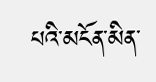པའི་མངོན་མིན་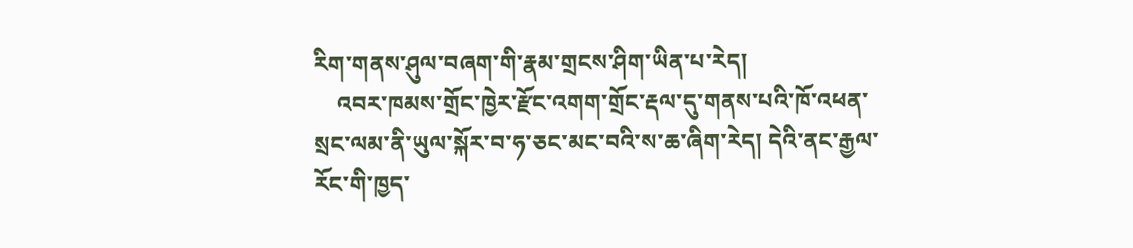རིག་གནས་ཤུལ་བཞག་གི་རྣམ་གྲངས་ཤིག་ཡིན་པ་རེད།
    འབར་ཁམས་གྲོང་ཁྱེར་རྫོང་འགག་གྲོང་རྡལ་དུ་གནས་པའི་ཁོ་འཕན་སྲང་ལམ་ནི་ཡུལ་སྐོར་བ་ཧ་ཅང་མང་བའི་ས་ཆ་ཞིག་རེད། དེའི་ནང་རྒྱལ་རོང་གི་ཁྱད་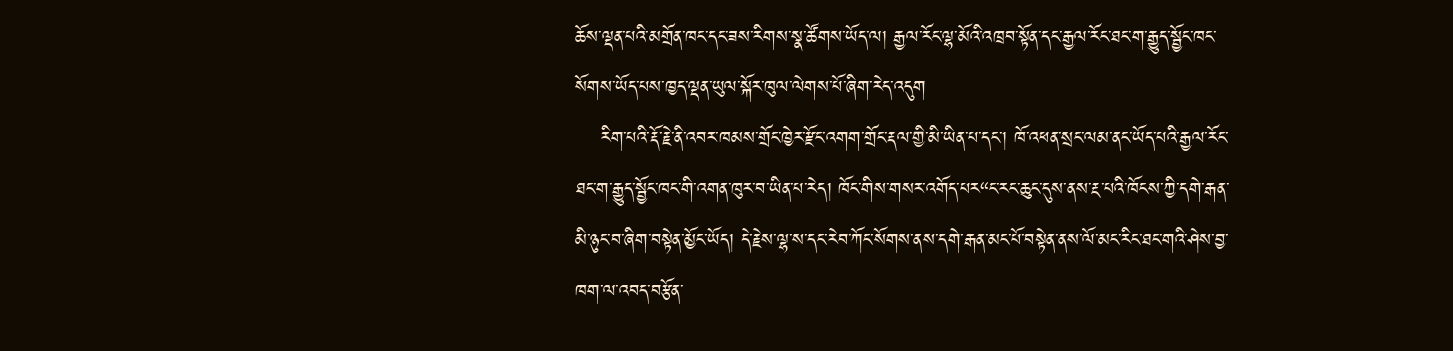ཆོས་ལྡན་པའི་མགྲོན་ཁང་དང་ཟས་རིགས་སྣ་ཚོགས་ཡོད་ལ། རྒྱལ་རོང་ལྷ་མོའི་འཁྲབ་སྟོན་དང་རྒྱལ་རོང་ཐང་ག་རྒྱུད་སྦྱོང་ཁང་སོགས་ཡོད་པས་ཁྱད་ལྡན་ཡུལ་སྐོར་ཁུལ་ལེགས་པོ་ཞིག་རེད་འདུག
    རིག་པའི་རྡོ་རྗེ་ནི་འབར་ཁམས་གྲོང་ཁྱེར་རྫོང་འགག་གྲོང་རྡལ་གྱི་མི་ཡིན་པ་དང་། ཁོ་འཕན་སྲང་ལམ་ནང་ཡོད་པའི་རྒྱལ་རོང་ཐང་ག་རྒྱུད་སྦྱོང་ཁང་གི་འགན་ཁུར་བ་ཡིན་པ་རེད། ཁོང་གིས་གསར་འགོད་པར“ང་རང་ཆུང་དུས་ནས་རྔ་པའི་ཁོངས་ཀྱི་དགེ་རྒན་མི་ཉུང་བ་ཞིག་བསྟེན་མྱོང་ཡོད། དེ་རྗེས་ལྷ་ས་དང་རེབ་ཀོང་སོགས་ནས་དགེ་རྒན་མང་པོ་བསྟེན་ནས་ལོ་མང་རིང་ཐང་གའི་ཤེས་བྱ་ཁག་ལ་འབད་བརྩོན་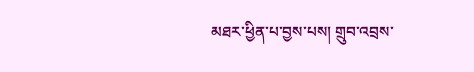མཐར་ཕྱིན་པ་བྱས་པས། གྲུབ་འབྲས་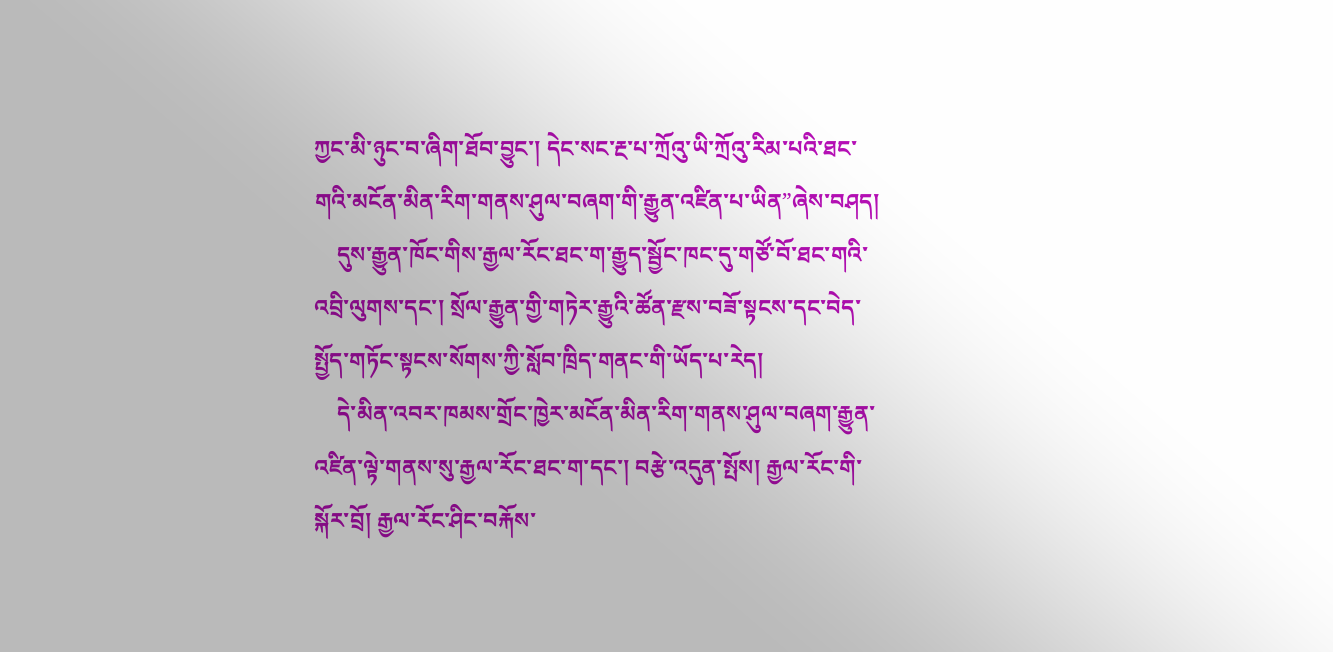ཀྱང་མི་ཉུང་བ་ཞིག་ཐོབ་བྱུང་། དེང་སང་རྔ་པ་ཀྲོའུ་ཡི་ཀྲོའུ་རིམ་པའི་ཐང་གའི་མངོན་མིན་རིག་གནས་ཤུལ་བཞག་གི་རྒྱུན་འཛིན་པ་ཡིན”ཞེས་བཤད།
    དུས་རྒྱུན་ཁོང་གིས་རྒྱལ་རོང་ཐང་ག་རྒྱུད་སྦྱོང་ཁང་དུ་གཙོ་བོ་ཐང་གའི་འབྲི་ལུགས་དང་། སྲོལ་རྒྱུན་གྱི་གཏེར་རྒྱུའི་ཚོན་རྫས་བཟོ་སྟངས་དང་བེད་སྤྱོད་གཏོང་སྟངས་སོགས་ཀྱི་སློབ་ཁྲིད་གནང་གི་ཡོད་པ་རེད།
    དེ་མིན་འབར་ཁམས་གྲོང་ཁྱེར་མངོན་མིན་རིག་གནས་ཤུལ་བཞག་རྒྱུན་འཛིན་ལྟེ་གནས་སུ་རྒྱལ་རོང་ཐང་ག་དང་། བརྩེ་འདུན་སྤོས། རྒྱལ་རོང་གི་སྐོར་བྲོ། རྒྱལ་རོང་ཤིང་བརྐོས་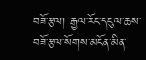བཟོ་རྩལ། རྒྱལ་རོང་དངུལ་ཆས་བཟོ་རྩལ་སོགས་མངོན་མིན་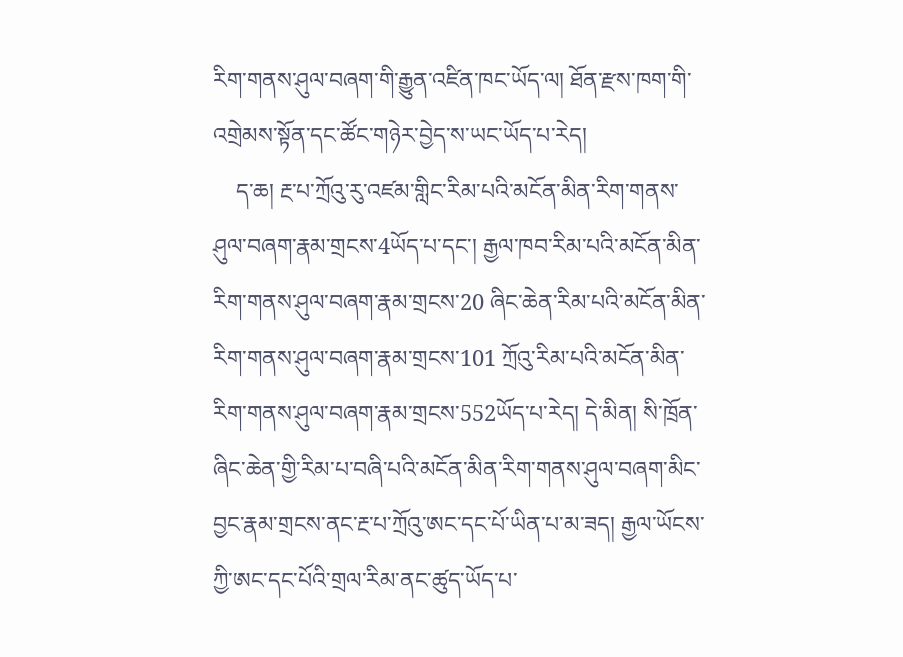རིག་གནས་ཤུལ་བཞག་གི་རྒྱུན་འཛིན་ཁང་ཡོད་ལ། ཐོན་རྫས་ཁག་གི་འགྲེམས་སྟོན་དང་ཚོང་གཉེར་བྱེད་ས་ཡང་ཡོད་པ་རེད།
    ད་ཆ། རྔ་པ་ཀྲོའུ་རུ་འཛམ་གླིང་རིམ་པའི་མངོན་མིན་རིག་གནས་ཤུལ་བཞག་རྣམ་གྲངས་4ཡོད་པ་དང་། རྒྱལ་ཁབ་རིམ་པའི་མངོན་མིན་རིག་གནས་ཤུལ་བཞག་རྣམ་གྲངས་20 ཞིང་ཆེན་རིམ་པའི་མངོན་མིན་རིག་གནས་ཤུལ་བཞག་རྣམ་གྲངས་101 ཀྲོའུ་རིམ་པའི་མངོན་མིན་རིག་གནས་ཤུལ་བཞག་རྣམ་གྲངས་552ཡོད་པ་རེད། དེ་མིན། སི་ཁྲོན་ཞིང་ཆེན་གྱི་རིམ་པ་བཞི་པའི་མངོན་མིན་རིག་གནས་ཤུལ་བཞག་མིང་བྱང་རྣམ་གྲངས་ནང་རྔ་པ་ཀྲོའུ་ཨང་དང་པོ་ཡིན་པ་མ་ཟད། རྒྱལ་ཡོངས་ཀྱི་ཨང་དང་པོའི་གྲལ་རིམ་ནང་ཚུད་ཡོད་པ་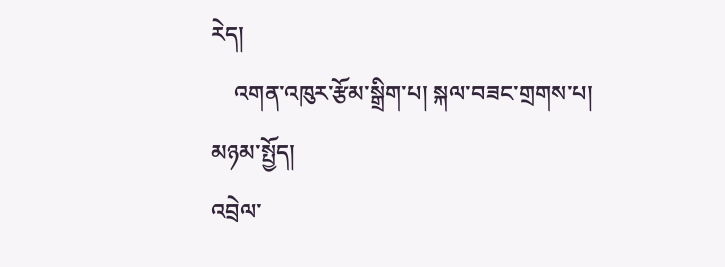རེད།
    འགན་འཁུར་རྩོམ་སྒྲིག་པ། སྐལ་བཟང་གྲགས་པ།
མཉམ་སྤྱོད།
འབྲེལ་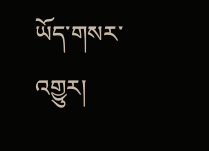ཡོད་གསར་འགྱུར།